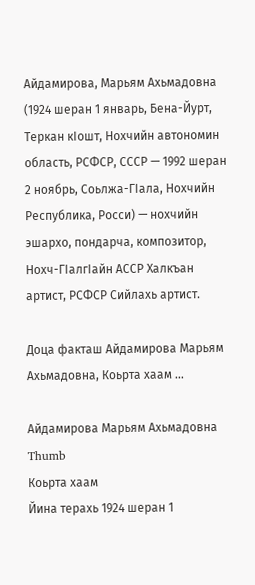Айдамирова, Марьям Ахьмадовна (1924 шеран 1 январь, Бена-Йурт, Теркан кӀошт, Нохчийн автономин область, РСФСР, СССР — 1992 шеран 2 ноябрь, Соьлжа-ГӀала, Нохчийн Республика, Росси) — нохчийн эшархо, пондарча, композитор, Нохч-ГӀалгӀайн АССР Халкъан артист, РСФСР Сийлахь артист.

Доца факташ Айдамирова Марьям Ахьмадовна, Коьрта хаам ...

Айдамирова Марьям Ахьмадовна
Thumb
Коьрта хаам
Йина терахь 1924 шеран 1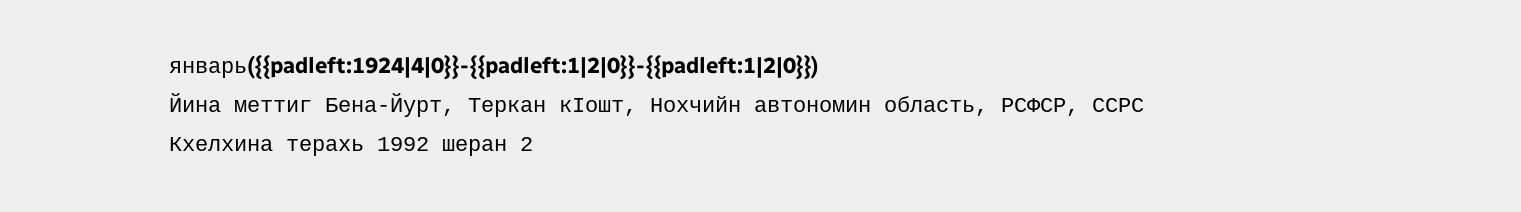январь({{padleft:1924|4|0}}-{{padleft:1|2|0}}-{{padleft:1|2|0}})
Йина меттиг Бена-Йурт, Теркан кӀошт, Нохчийн автономин область, РСФСР, ССРС
Кхелхина терахь 1992 шеран 2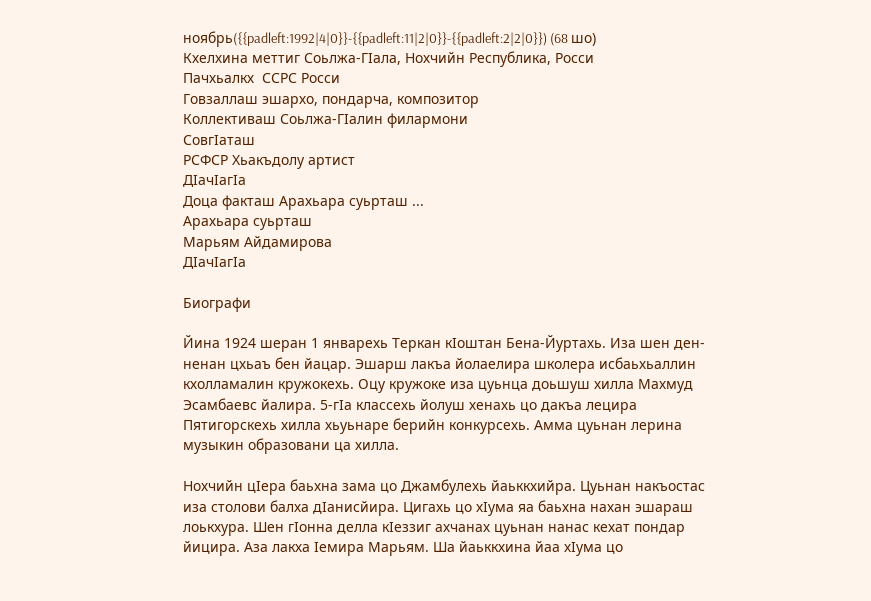ноябрь({{padleft:1992|4|0}}-{{padleft:11|2|0}}-{{padleft:2|2|0}}) (68 шо)
Кхелхина меттиг Соьлжа-ГӀала, Нохчийн Республика, Росси
Пачхьалкх  ССРС Росси
Говзаллаш эшархо, пондарча, композитор
Коллективаш Соьлжа-ГӀалин филармони
СовгӀаташ
РСФСР Хьакъдолу артист
ДӀачӀагӀа
Доца факташ Арахьара суьрташ ...
Арахьара суьрташ
Марьям Айдамирова
ДӀачӀагӀа

Биографи

Йина 1924 шеран 1 январехь Теркан кӀоштан Бена-Йуртахь. Иза шен ден-ненан цхьаъ бен йацар. Эшарш лакъа йолаелира школера исбаьхьаллин кхолламалин кружокехь. Оцу кружоке иза цуьнца доьшуш хилла Махмуд Эсамбаевс йалира. 5-гӀа классехь йолуш хенахь цо дакъа лецира Пятигорскехь хилла хьуьнаре берийн конкурсехь. Амма цуьнан лерина музыкин образовани ца хилла.

Нохчийн цӀера баьхна зама цо Джамбулехь йаьккхийра. Цуьнан накъостас иза столови балха дӀанисйира. Цигахь цо хӀума яа баьхна нахан эшараш лоькхура. Шен гӀонна делла кӀеззиг ахчанах цуьнан нанас кехат пондар йицира. Аза лакха Ӏемира Марьям. Ша йаьккхина йаа хӀума цо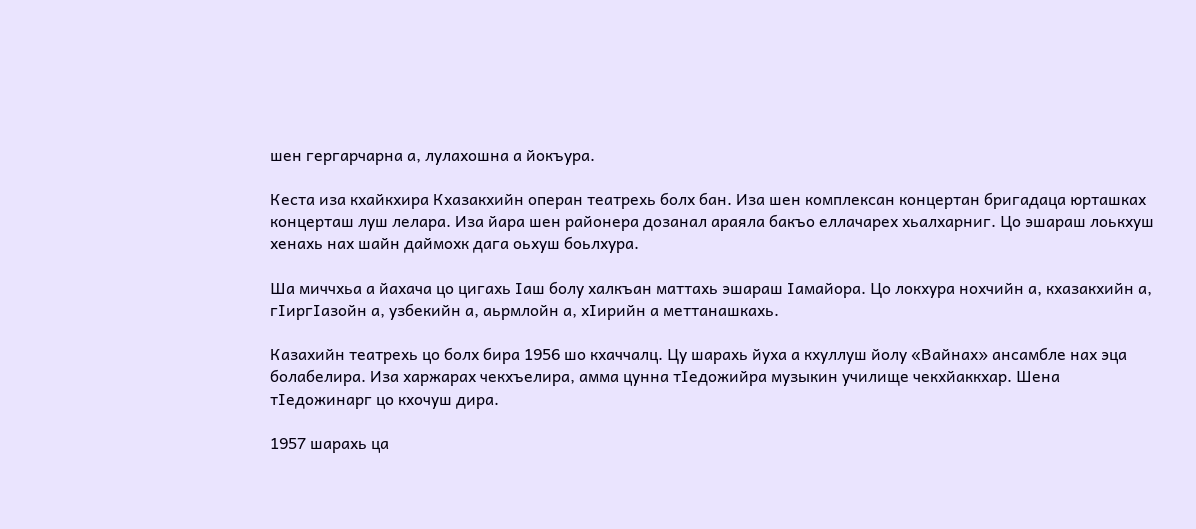шен гергарчарна а, лулахошна а йокъура.

Кеста иза кхайкхира Кхазакхийн операн театрехь болх бан. Иза шен комплексан концертан бригадаца юрташках концерташ луш лелара. Иза йара шен районера дозанал араяла бакъо еллачарех хьалхарниг. Цо эшараш лоькхуш хенахь нах шайн даймохк дага оьхуш боьлхура.

Ша миччхьа а йахача цо цигахь Ӏаш болу халкъан маттахь эшараш Ӏамайора. Цо локхура нохчийн а, кхазакхийн а, гӀиргӀазойн а, узбекийн а, аьрмлойн а, хӀирийн а меттанашкахь.

Казахийн театрехь цо болх бира 1956 шо кхаччалц. Цу шарахь йуха а кхуллуш йолу «Вайнах» ансамбле нах эца болабелира. Иза харжарах чекхъелира, амма цунна тӀедожийра музыкин училище чекхйаккхар. Шена тӀедожинарг цо кхочуш дира.

1957 шарахь ца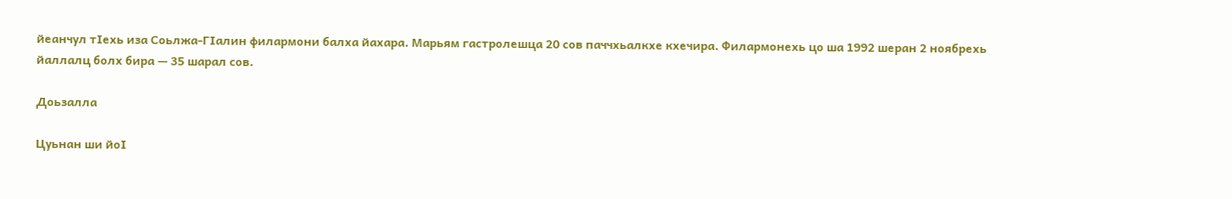йеанчул тӀехь иза Соьлжа-ГӀалин филармони балха йахара. Марьям гастролешца 20 сов паччхьалкхе кхечира. Филармонехь цо ша 1992 шеран 2 ноябрехь йаллалц болх бира — 35 шарал сов.

Доьзалла

Цуьнан ши йоӀ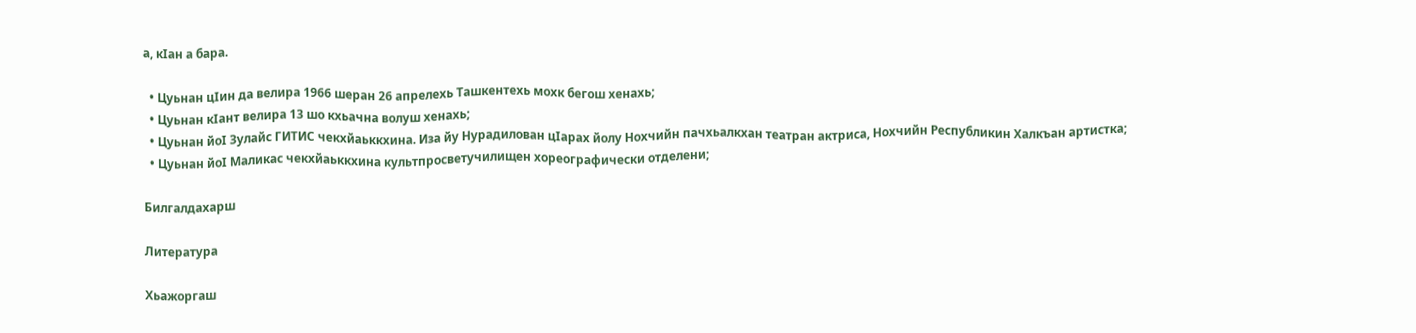а, кӀан а бара.

  • Цуьнан цӀин да велира 1966 шеран 26 апрелехь Ташкентехь мохк бегош хенахь;
  • Цуьнан кӀант велира 13 шо кхьачна волуш хенахь;
  • Цуьнан йоӀ Зулайс ГИТИС чекхйаьккхина. Иза йу Нурадилован цӀарах йолу Нохчийн пачхьалкхан театран актриса, Нохчийн Республикин Халкъан артистка;
  • Цуьнан йоӀ Маликас чекхйаьккхина культпросветучилищен хореографически отделени;

Билгалдахарш

Литература

Хьажоргаш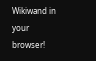Wikiwand in your browser!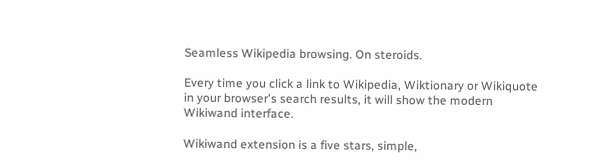Seamless Wikipedia browsing. On steroids.

Every time you click a link to Wikipedia, Wiktionary or Wikiquote in your browser's search results, it will show the modern Wikiwand interface.

Wikiwand extension is a five stars, simple,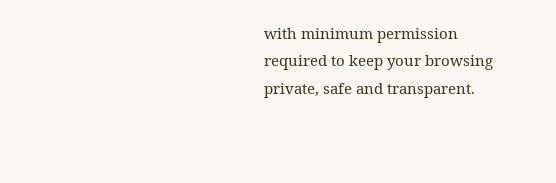with minimum permission required to keep your browsing private, safe and transparent.